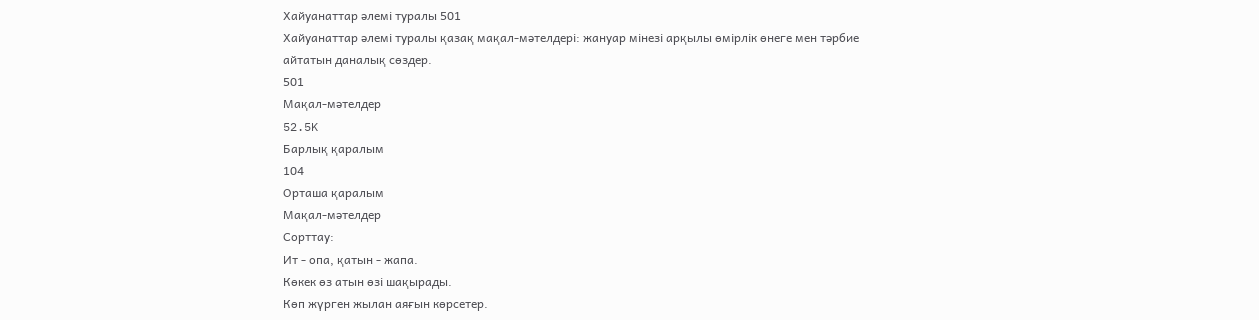Хайуанаттар әлемі туралы 501
Хайуанаттар әлемі туралы қазақ мақал-мәтелдері: жануар мінезі арқылы өмірлік өнеге мен тәрбие айтатын даналық сөздер.
501
Мақал-мәтелдер
52.5K
Барлық қаралым
104
Орташа қаралым
Мақал-мәтелдер
Сорттау:
Ит - опа, қатын - жапа.
Көкек өз атын өзі шақырады.
Көп жүрген жылан аяғын көрсетер.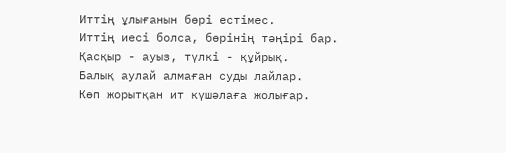Иттің ұлығанын бөрі естімес.
Иттің иесі болса, бөрінің тәңірі бар.
Қасқыр - ауыз, түлкі - құйрық.
Балық аулай алмаған суды лайлар.
Көп жорытқан ит күшәлаға жолығар.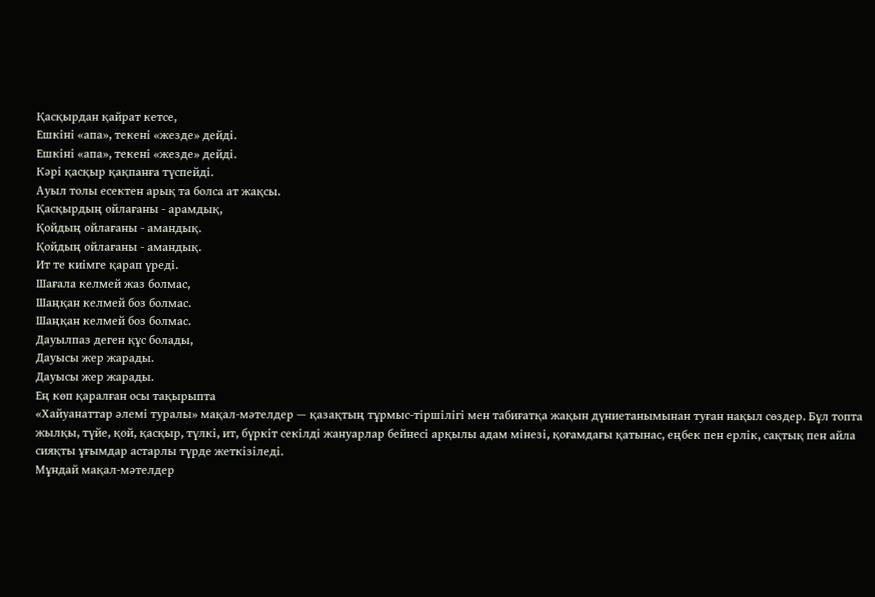Қасқырдан қайрат кетсе,
Ешкіні «апа», текені «жезде» дейді.
Ешкіні «апа», текені «жезде» дейді.
Кәрі қасқыр қақпанға түспейді.
Ауыл толы есектен арық та болса ат жақсы.
Қасқырдың ойлағаны - арамдық,
Қойдың ойлағаны - амандық.
Қойдың ойлағаны - амандық.
Ит те киімге қарап үреді.
Шағала келмей жаз болмас,
Шаңқан келмей боз болмас.
Шаңқан келмей боз болмас.
Дауылпаз деген құс болады,
Дауысы жер жарады.
Дауысы жер жарады.
Ең көп қаралған осы тақырыпта
«Хайуанаттар әлемі туралы» мақал-мәтелдер — қазақтың тұрмыс-тіршілігі мен табиғатқа жақын дүниетанымынан туған нақыл сөздер. Бұл топта жылқы, түйе, қой, қасқыр, түлкі, ит, бүркіт секілді жануарлар бейнесі арқылы адам мінезі, қоғамдағы қатынас, еңбек пен ерлік, сақтық пен айла сияқты ұғымдар астарлы түрде жеткізіледі.
Мұндай мақал-мәтелдер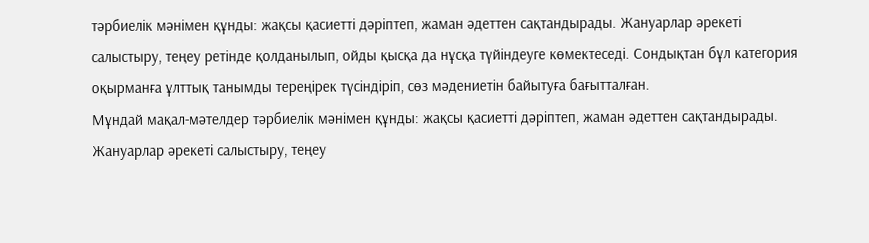тәрбиелік мәнімен құнды: жақсы қасиетті дәріптеп, жаман әдеттен сақтандырады. Жануарлар әрекеті салыстыру, теңеу ретінде қолданылып, ойды қысқа да нұсқа түйіндеуге көмектеседі. Сондықтан бұл категория оқырманға ұлттық танымды тереңірек түсіндіріп, сөз мәдениетін байытуға бағытталған.
Мұндай мақал-мәтелдер тәрбиелік мәнімен құнды: жақсы қасиетті дәріптеп, жаман әдеттен сақтандырады. Жануарлар әрекеті салыстыру, теңеу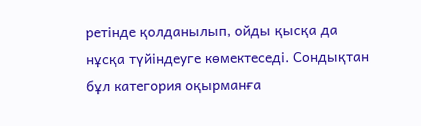ретінде қолданылып, ойды қысқа да нұсқа түйіндеуге көмектеседі. Сондықтан бұл категория оқырманға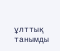ұлттық танымды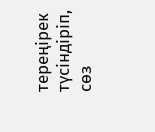тереңірек түсіндіріп, сөз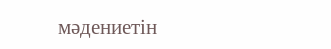мәдениетін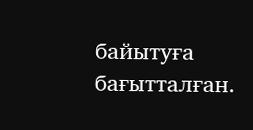байытуға бағытталған.